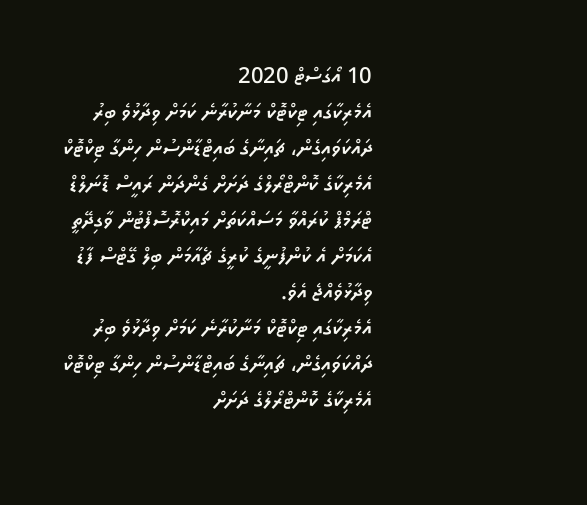10 އޯގަސްޓް 2020
އެމެރިކާގައި ޓިކްޓޮކް މަނާކުރާނެ ކަމަށް ވިދާޅުވެ ބިރު ދައްކަވައިގެން، ޗައިނާގެ ބައިޓްޑާންސުން ހިންގާ ޓިކްޓޮކް އެމެރިކާގެ ކޮންޓްރޯލްގެ ދަށަށް ގެންދަން ރައީސް ޑޮނަލްޑް ޓްރަމްޕް ކުރައްވާ މަސައްކަތަށް މައިކްރޮސޮފްޓުން ވާގިދޭތީ އެކަމަށް އެ ކުންފުނީގެ ކުރީގެ ޗެއާމަން ބިލް ގޭޓްސް ފާޑު ވިދާޅުވެއްޖެ އެވެ.
އެމެރިކާގައި ޓިކްޓޮކް މަނާކުރާނެ ކަމަށް ވިދާޅުވެ ބިރު ދައްކަވައިގެން، ޗައިނާގެ ބައިޓްޑާންސުން ހިންގާ ޓިކްޓޮކް އެމެރިކާގެ ކޮންޓްރޯލްގެ ދަށަށް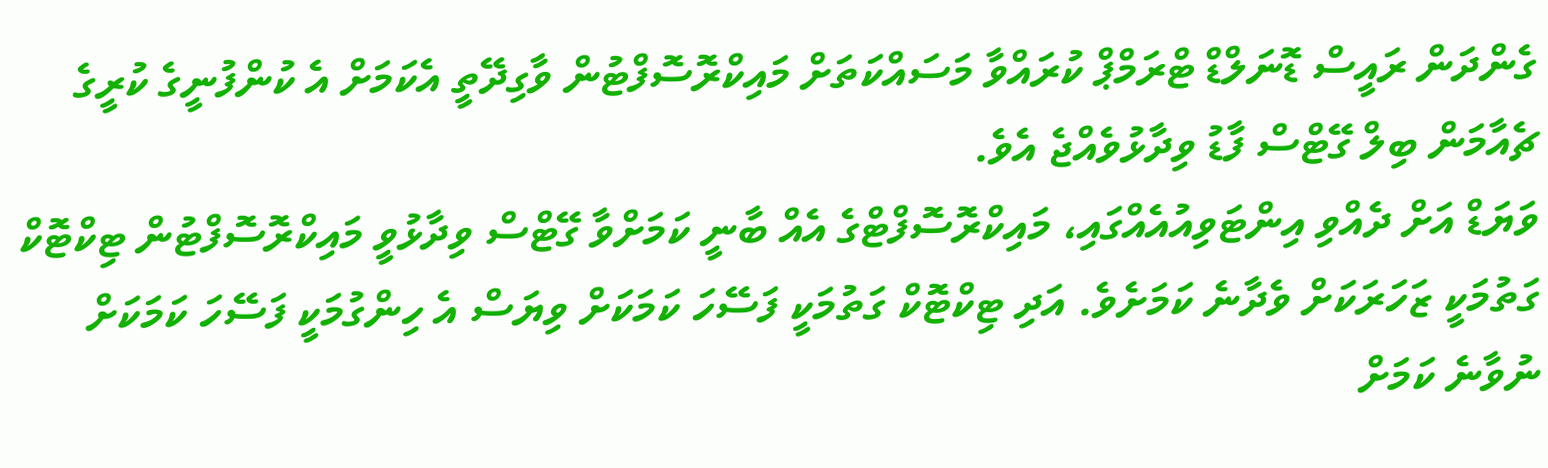ގެންދަން ރައީސް ޑޮނަލްޑް ޓްރަމްޕް ކުރައްވާ މަސައްކަތަށް މައިކްރޮސޮފްޓުން ވާގިދޭތީ އެކަމަށް އެ ކުންފުނީގެ ކުރީގެ ޗެއާމަން ބިލް ގޭޓްސް ފާޑު ވިދާޅުވެއްޖެ އެވެ.
ވަޔަޑް އަށް ދެއްވި އިންޓަވިއުއެއްގައި، މައިކްރޮސޮފްޓްގެ އެއް ބާނީ ކަމަށްވާ ގޭޓްސް ވިދާޅުވީ މައިކްރޮސޮފްޓުން ޓިކްޓޮކް ގަތުމަކީ ޒަހަރަކަށް ވެދާނެ ކަމަށެވެ. އަދި ޓިކްޓޮކް ގަތުމަކީ ފަސޭހަ ކަމަކަށް ވިޔަސް އެ ހިންގުމަކީ ފަސޭހަ ކަމަކަށް ނުވާނެ ކަމަށް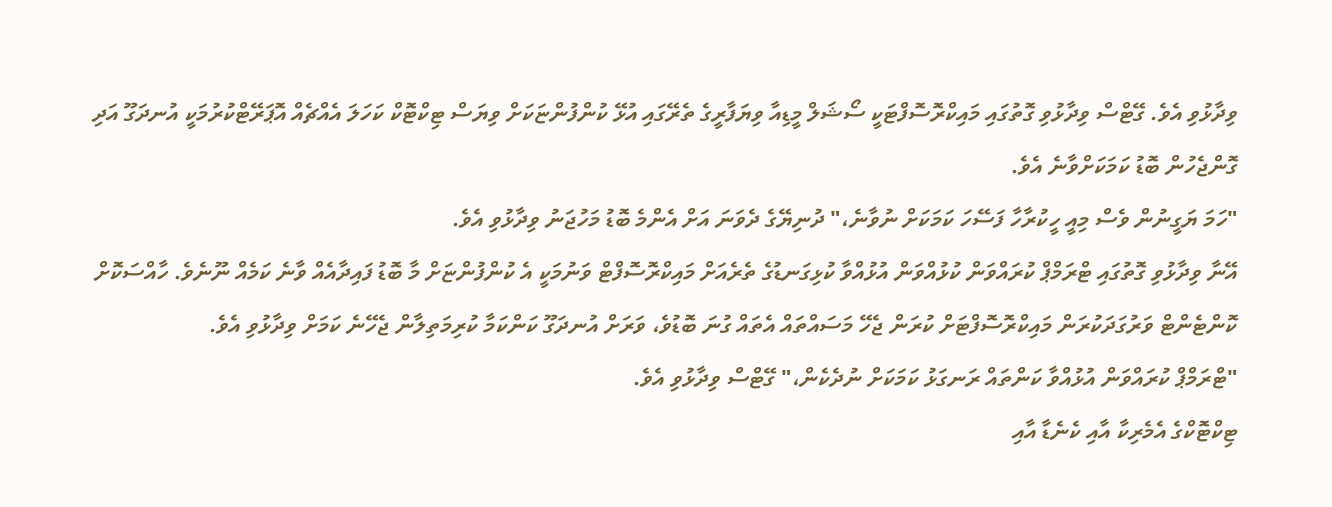ވިދާޅުވި އެވެ. ގޭޓްސް ވިދާޅުވި ގޮތުގައި މައިކްރޮސޮފްޓަކީ ސޯޝަލް މީޑިއާ ވިޔަފާރީގެ ތެރޭގައި އުޅޭ ކުންފުންޏަކަށް ވިޔަސް ޓިކްޓޮކް ކަހަލަ އެއްޗެއް އޮޕަރޭޓްކުރުމަކީ އުނދަގޫ އަދި ގޮންޖެހުން ބޮޑު ކަމަކަށްވާނެ އެވެ.
"ހަމަ ޔަގީނުން ވެސް މިއީ ހީކުރާހާ ފަސޭހަ ކަމަކަށް ނުވާނެ،" ދުނިޔޭގެ ދެވަނަ އަށް އެންމެ ބޮޑު މަހުޖަނު ވިދާޅުވި އެވެ.
އޭނާ ވިދާޅުވި ގޮތުގައި ޓްރަމްޕް ކުރައްވަން ކުޅުއްވަން އުޅުއްވާ ކުޅިގަނޑުގެ ތެރެއަށް މައިކްރޮސޮފްޓް ވަނުމަކީ އެ ކުންފުންޏަށް މާ ބޮޑު ފައިދާއެއް ވާނެ ކަމެއް ނޫނެވެ. ހާއްސަކޮށް ކޮންޓެންޓް ވަރުގަދަކުރަން މައިކްރޮސޮފްޓަށް ކުރަން ޖެހޭ މަސައްތައް އެތައް ގުނަ ބޮޑުވެ، ވަރަށް އުނދަގޫ ކަންކަމާ ކުރިމަތިލާން ޖެހޭނެ ކަމަށް ވިދާޅުވި އެވެ.
"ޓްރަމްޕް ކުރައްވަން އުޅުއްވާ ކަންތައް ރަނގަޅު ކަމަކަށް ނުދެކެން،" ގޭޓްސް ވިދާޅުވި އެވެ.
ޓިކްޓޮކްގެ އެމެރިކާ އާއި ކެނެޑާ އާއި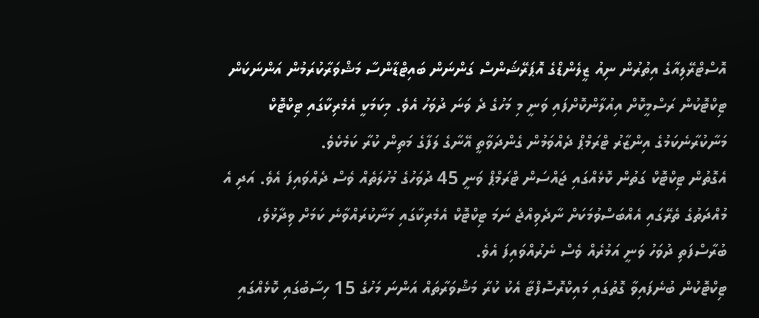އޮސްޓްރޭލިއާގެ އިތުރުން ނިއު ޒީލެންޑްގެ އޮޕަރޭޝަންސް ގަންނަން ބައިޓްޑާންސާ މަޝްވަރާކުރަމުން އަންނަކަން ޓިކްޓޮކުން ރަސްމީކޮށް އިއުލާންކޮށްފައި ވަނީ މި މަހުގެ ދެ ވަނަ ދުވަހު އެވެ. މިކަމަކީ އެމެރިކާގައި ޓިކްޓޮކް މަނާކުރާނެކަމުގެ އިންޒާރު ޓްރަމްޕް ދެއްވަމުން ގެންދަވާތީ އޭނާގެ ލަފާގެ މަތިން ކުރާ ކަމެކެވެ.
އެގޮތުން ޓިކްޓޮކް ގަތުން ކޮޅެއްގައި ޖައްސަން ޓްރަމްޕް ވަނީ 45 ދުވަހުގެ މުހުލަތެއް ވެސް ދެއްވައިފަ އެވެ. އަދި އެ މުއްދަތުގެ ތެރޭގައި އެއްބަސްވުމަކަށް ނާދެވިއްޖެ ނަމަ ޓިކްޓޮކް އެމެރިކާގައި މަނާކުރައްވާނެ ކަމަށް ވިދާޅުވެ، ބުރާސްފަތި ދުވަހު ވަނީ އަމުރެއް ވެސް ނެރުއްވައިފަ އެވެ.
ޓިކްޓޮކުން ބުނެފައިވާ ގޮތުގައި މައިކްރޮސޮފްޓާ އެކު ކުރާ މަޝްވަރާތައް އަންނަ މަހުގެ 15 ހިސާބުގައި ކޮޅެއްގައި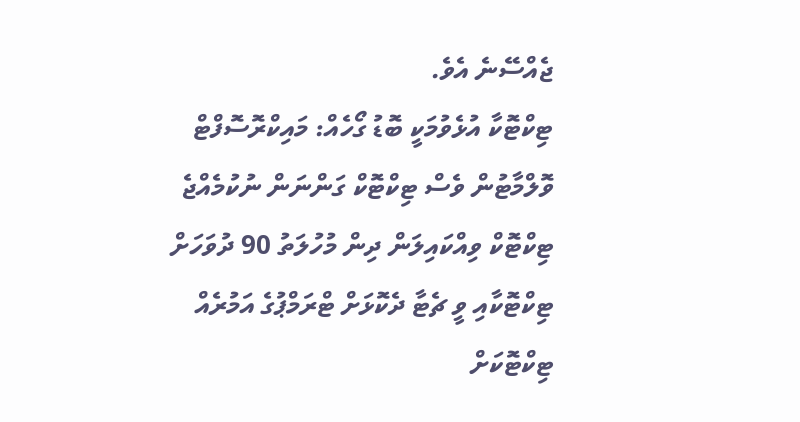ޖެއްސޭނެ އެވެ.
ޓިކްޓޮކާ އުޅެވުމަކީ ބޮޑު ގޯހެއް: މައިކްރޮސޮފްޓް
ވޮލްމާޓުން ވެސް ޓިކްޓޮކް ގަންނަން ނުކުމެއްޖެ
ޓިކްޓޮކް ވިއްކައިލަން ދިން މުހުލަތު 90 ދުވަހަށް
ޓިކްޓޮކާއި ވީ ޗެޓާ ދެކޮޅަށް ޓްރަމްޕުގެ އަމުރެއް
ޓިކްޓޮކަށް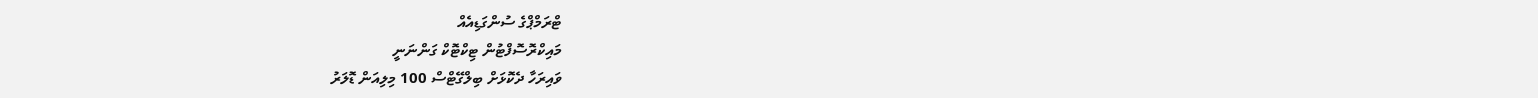ޓްރަމްޕްގެ ސުންގަޑިއެއް
މައިކްރޮސޮފްޓުން ޓިކްޓޮކް ގަންނަނީ
ވައިރަހާ ދެކޮޅަށް ބިލްގޭޓްސް 100 މިލިއަން ޑޮލަރު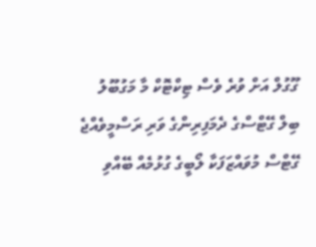ގޫގުލް އަށް ވުރެ ވެސް ޓިކްޓޮކް މާ މަގުބޫލު
ބިލް ގޭޓްސްގެ ދެމަފިރިންގެ ވަރި ރަސްމީވެއްޖެ
ގޭޓްސް މުވައްޒަފަކާ ލޯބީގެ ގުޅުމެއް ބޭއްވި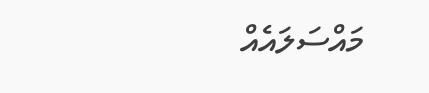މައްސަލައެއް